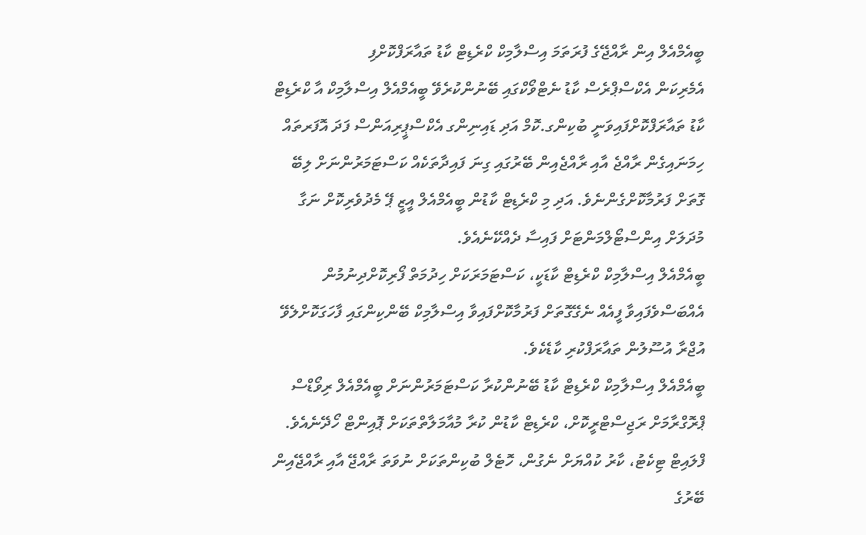ބީއެމްއެލް އިން ރާއްޖޭގެ ފުރަތަމަ އިސްލާމިކް ކްރެޑިޓް ކާޑު ތައާރަފްކޮށްފި
އެމެރިކަން އެކްސްޕްރެސް ކާޑު ނެޓްވޯކްގައި ބޭނުންކުރެވޭ ބީއެމްއެލް އިސްލާމިކް އާ ކްރެޑިޓް ކާޑު ތައާރަފްކޮށްފައިވަނީ ބުކިންގ.ކޮމް އަދި ޑައިނިންގ އެކްސްޕީރިއަންސް ފަދަ އޮފަރތައް ހިމަނައިގެން ރާއްޖެ އާއި ރާއްޖެއިން ބޭރުގައި ގިނަ ފައިދާތަކެއް ކަސްޓަމަރުންނަށް ލިބޭ ގޮތަށް ފަރުމާކޮށްގެންނެވެ. އަދި މި ކްރެޑިޓް ކާޑުން ބީއެމްއެލް އީޒީ ޕޭ މެދުވެރިކޮށް ނަގާ މުދަލަށް އިންސްޓޯލްމަންޓަށް ފައިސާ ދެއްކޭނެއެވެ.
ބީއެމްއެލް އިސްލާމިކް ކްރެޑިޓް ކާޑަކީ، ކަސްޓަމަރަކަށް ހިދުމަތް ފޯރިކޮށްދިނުމުން އެއްބަސްވެފައިވާ ފީއެއް ނެގޭގޮތަށް ފަރުމާކޮށްފައިވާ އިސްލާމިކް ބޭންކިންގައި ފާހަގަކޮށްލެވޭ އުޖްރާ އުސޫލުން ތައާރަފްކުރި ކާޑެކެވެ.
ބީއެމްއެލް އިސްލާމިކް ކްރެޑިޓް ކާޑު ބޭނުންކުރާ ކަސްޓަމަރުންނަށް ބީއެމްއެލް ރިވޯޑްސް ޕްރޮގްރާމަށް ރަޖިސްޓްރީކޮށް، ކްރެޑިޓް ކާޑުން ކުރާ މުއާމަލާތްތަކަށް ޕޮއިންޓް ހޯދޭނެއެވެ. ފްލައިޓް ޓިކެޓު، ކާރު ކުއްޔަށް ނެގުން، ހޮޓެލް ބުކިންތަކަށް ނުވަތަ ރާއްޖޭ އާއި ރާއްޖޭއިން ބޭރުގެ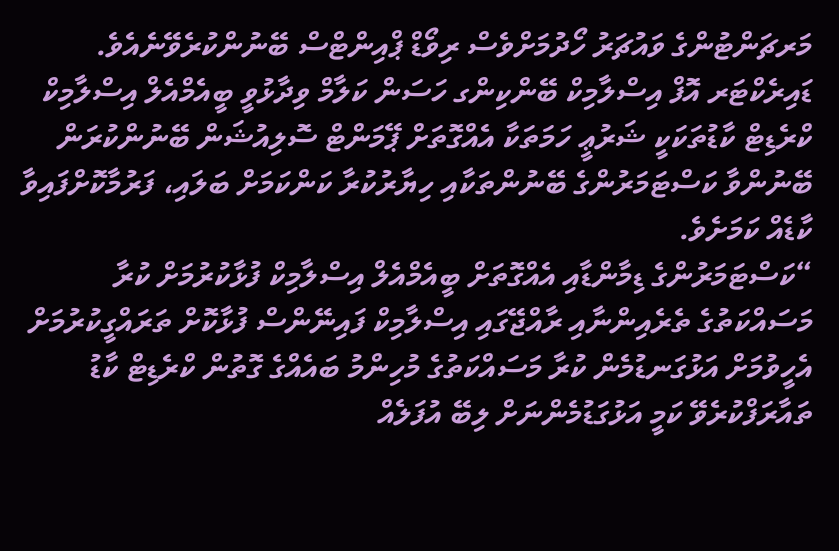މަރޗަންޓުންގެ ވައުޗަރު ހޯދުމަށްވެސް ރިވޯޑް ޕްއިންޓްސް ބޭނުންކުރެވޭނެއެވެ.
ޑައިރެކްޓަރ އޮފް އިސްލާމިކް ބޭންކިންގ ހަސަން ކަލާމް ވިދާޅުވީ ބީއެމްއެލް އިސްލާމިކް ކްރެޑިޓް ކާޑުތަކަކީ ޝަރުޢީ ހަމަތަކާ އެއްގޮތަށް ޕޭމަންޓް ސޮލިއުޝަން ބޭނުންކުރަން ބޭނުންވާ ކަސްޓަމަރުންގެ ބޭނުންތަކާއި ހިޔާރުކުރާ ކަންކަމަށް ބަލައި، ފަރުމާކޮށްފައިވާ ކާޑެއް ކަމަށެވެ.
“ކަސްޓަމަރުންގެ ޑިމާންޑާއި އެއްގޮތަށް ބީއެމްއެލް އިސްލާމިކް ފުޅާކުރުމަށް ކުރާ މަސައްކަތުގެ ތެރެއިންނާއި ރާއްޖޭގައި އިސްލާމިކް ފައިނޭންސް ފުޅާކޮށް ތަރައްގީކުރުމަށް އެހީވުމަށް އަޅުގަނޑުމެން ކުރާ މަސައްކަތުގެ މުހިންމު ބައެއްގެ ގޮތުން ކްރެޑިޓް ކާޑު ތައާރަފްކުރެވޭ ކަމީ އަޅުގަޑުމެންނަށް ލިބޭ އުފަލެއް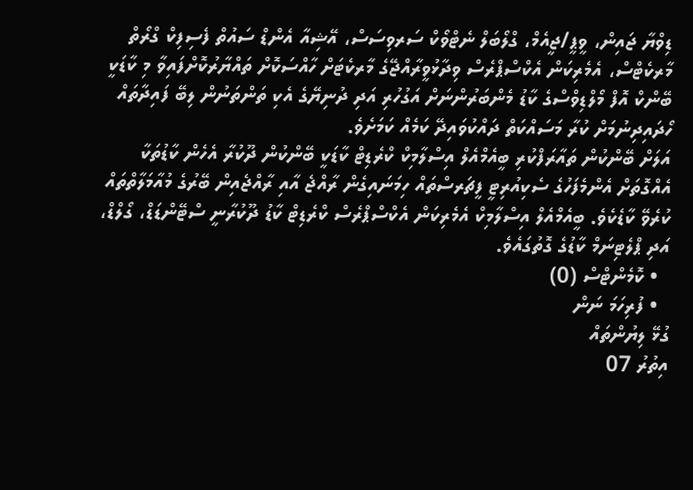ޑިވްޔާ ޖައިން، ވީޕީ/ޖީއެމް، ގްލޯބަލް ނެޓްވޯކް ސަރވިސަސް، އޭޝިއާ އެންޑް ސައުތް ފެސިފިކް ގްރޯތް މާރކެޓްސް، އެމެރިކަން އެކްސްޕްރެސް ވިދާޅުވީރާއްޖޭގެ މާރކެޓަށް ހާއްސަކޮށް ތައްޔާރުކޮށްފައިވާ މި ކާޑަކީ ބޭންކް އޮފް މޯލްޑިވްސްގެ ކާޑު މެންބަރުންނަށް އަގުހުރި އަދި ދުނިޔޭގެ އެކި ތަންތަނުން ލިބޭ ފައިދާތައް ހޯދައިދިނުމަށް ކުރާ މަސައްކަތް ދައްކުވައިދޭ ކަމެއް ކަމަށެވެ.
އަލަށް ބޭންކުން ތައާރަފްކުރި ބީއެމްއެލް އިސްލާމިކް ކްރެޑިޓް ކާޑަކީ ބޭންކުން ދޫކުރާ އެހެން ކާޑުތަކާ އެއްގޮތަށް އެންމެފަހުގެ ސެކިއުރިޓީ ފީޗަރސްތައް ހިމަނައިގެން ރާއްޖެ އާއި ރާއްޖެއިން ބޭރުގެ މުއާމަލާތްތައް ކުރެވޭ ކާޑެކެވެ. ބީއެމްއެލް އިސްލާމިކް އެމެރިކަން އެކްސްޕްރެސް ކްރެޑިޓް ކާޑު ދޫކުރާނީ ސްޓޭންޑަޑް، ގޯލްޑް، އަދި ޕްލެޓިނަމް ކާޑުގެ ގޮތުގައެވެ.
  • ކޮމެންޓްސް (0)
  • ފުރިހަމަ ނަން
ގުޅޭ ލިޔުންތައް
އިތުރު 07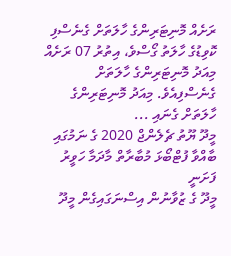ރަށެއް މޮނިޓަރިންގެ ހާލަތަށް ގެނެސްފި
ކޮވިޑުގެ ހާލަތު ގޯސްވެ، އިތުރު 07 ރަށެއް މިއަދު މޮނިޓަރިންގެ ހާލަތަށް ގެނެސްފިއެވެ. މިއަދު މޮނިޓަރިންގެ ހާލަތަށް ގެނައި ...
މީދޫ ޔޫތު ޗެލެންޖް 2020 ގެ ނަމުގައި ބާއްވާ ފުޓްބޯޅަ މުބާރާތް މާދަމާ ހަވީރު ފަށަނީ
މީދޫ ގެ ޒުވާނުން އިސްނަގައިގެން މީދޫ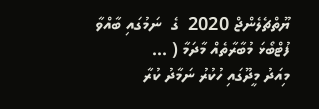ޔޫތްޗެލެންޖް 2020  ގެ  ނަމުގައި ބާއްވާ ފުޓްބޯޅަ މުބާރާތެއް މާދަމާ ( ...
މިއަދު މީދޫގައި ހުކުރު ނަމާދު ކުރާ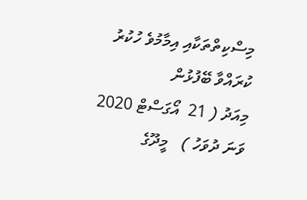މިސްކިތްތަކާއި އިމާމުވެ ހުކުރު ކުރައްވާ ބޭފުޅުން
މިއަދު ( 21  އޯގަސްޓް 2020 ވަނަ ދުވަހު )   މީދޫގެ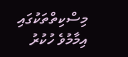މިސްކިތްތަކުގައި    އިމާމުވެ ހުކުރު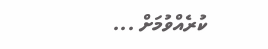ކުރެއްވުމަށް ...